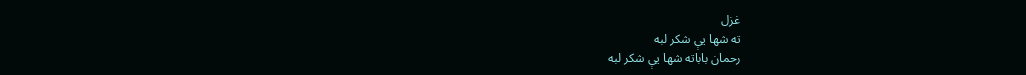غزل
ته شها يې شکر لبه
رحمان باباته شها يې شکر لبه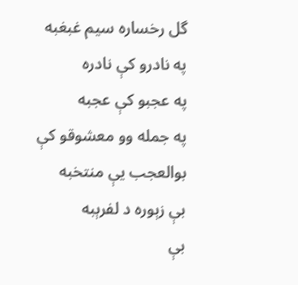گل رخساره سيم غبغبه
په نادرو کې نادره
په عجبو کې عجبه
په جمله وو معشوقو کې
بوالعجب يې منتخبه
بې زېوره د لفرېبه
بې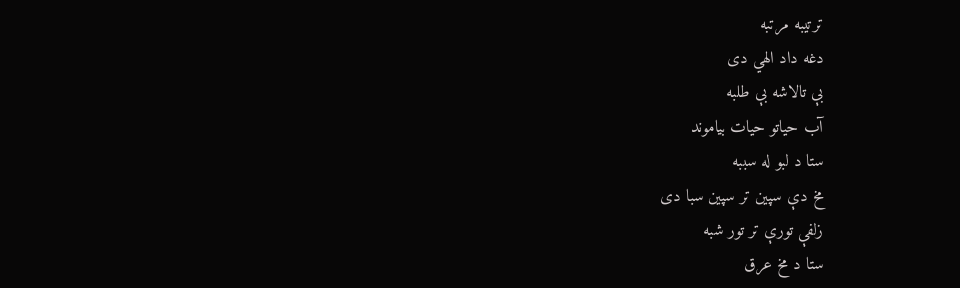ترتيبه مرتبه
دغه داد الهي دی
بې تالاشه بې طلبه
آب حياتو حيات بياموند
ستا د لبو له سببه
مخ دې سپين تر سپين سبا دی
زلفې تورې تر تور شبه
ستا د مخ عرق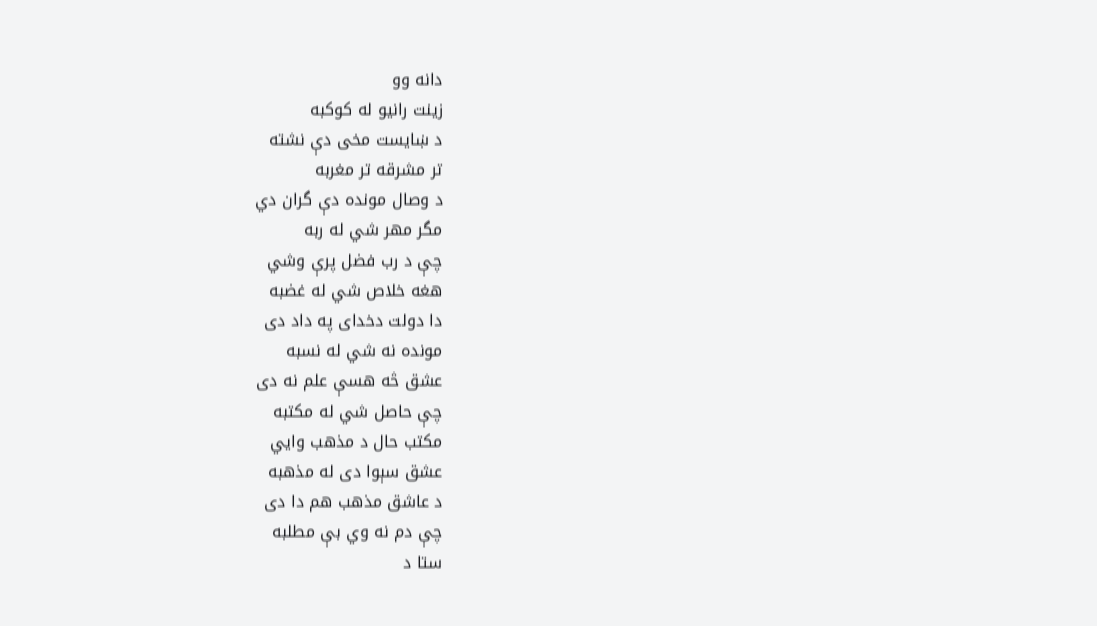دانه وو
زينت رانيو له کوکبه
د ښايست مخی دې نشته
تر مشرقه تر مغربه
د وصال مونده دې گران دي
مگر مهر شي له ربه
چې د رب فضل پرې وشي
هغه خلاص شي له غضبه
دا دولت دخدای په داد دی
مونده نه شي له نسبه
عشق څه هسې علم نه دی
چې حاصل شي له مکتبه
مکتب حال د مذهب وايي
عشق سېوا دی له مذهبه
د عاشق مذهب هم دا دی
چې دم نه وي بې مطلبه
ستا د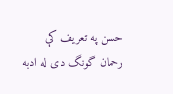حسن په تعريف کې
رحمان گونگ دی له ادبه